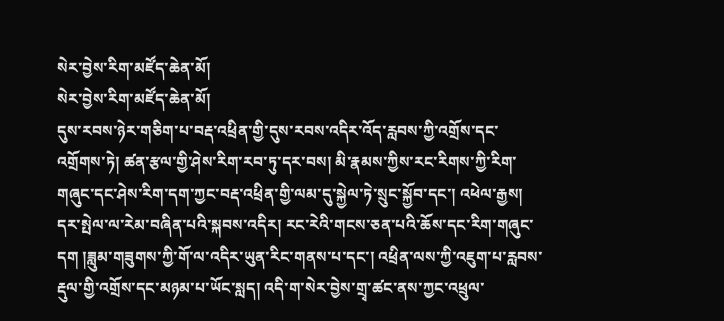སེར་བྱེས་རིག་མཛོད་ཆེན་མོ།
སེར་བྱེས་རིག་མཛོད་ཆེན་མོ།
དུས་རབས་ཉེར་གཅིག་པ་བརྡ་འཕྲིན་གྱི་དུས་རབས་འདིར་འོད་རླབས་ཀྱི་འགྲོས་དང་འགྲོགས་ཏེ། ཚན་རྩལ་གྱི་ཤེས་རིག་རབ་ཏུ་དར་བས། མི་རྣམས་ཀྱིས་རང་རིགས་ཀྱི་རིག་གཞུང་དང་ཤེས་རིག་དག་ཀྱང་བརྡ་འཕྲིན་གྱི་ལམ་དུ་སྐྱེལ་ཏེ་སྲུང་སྐྱོབ་དང་། འཕེལ་རྒྱས། དར་སྤེལ་ལ་རེམ་བཞིན་པའི་སྐབས་འདིར། རང་རེའི་གངས་ཅན་པའི་ཆོས་དང་རིག་གཞུང་དག །ཟླུམ་གཟུགས་ཀྱི་གོ་ལ་འདིར་ཡུན་རིང་གནས་པ་དང་། འཕྲིན་ལས་ཀྱི་འཇུག་པ་རླབས་རྡུལ་གྱི་འགྲོས་དང་མཉམ་པ་ཡོང་སླད། འདི་ག་སེར་བྱེས་གྲྭ་ཚང་ནས་ཀྱང་འཕྲུལ་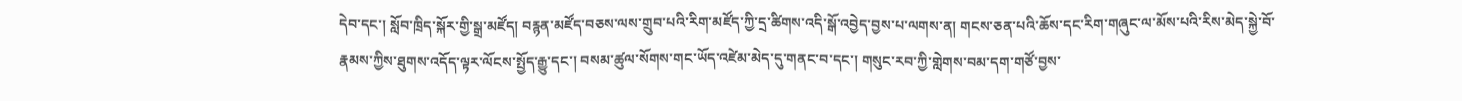དེབ་དང་། སློབ་ཁྲིད་སྐོར་གྱི་སྒྲ་མཛོད། བརྙན་མཛོད་བཅས་ལས་གྲུབ་པའི་རིག་མཛོད་ཀྱི་དྲ་ཚིགས་འདི་སྒོ་འབྱེད་བྱས་པ་ལགས་ན། གངས་ཅན་པའི་ཆོས་དང་རིག་གཞུང་ལ་མོས་པའི་རིས་མེད་སྐྱེ་བོ་རྣམས་ཀྱིས་ཐུགས་འདོད་ལྟར་ལོངས་སྤྱོད་རྒྱུ་དང་། བསམ་ཚུལ་སོགས་གང་ཡོད་འཛེམ་མེད་དུ་གནང་བ་དང་། གསུང་རབ་ཀྱི་གླེགས་བམ་དག་གཙོ་བྱས་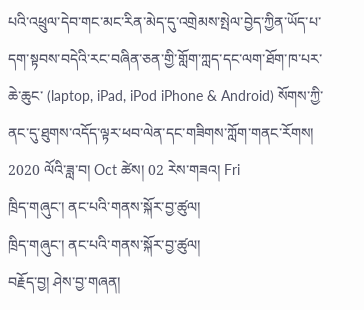པའི་འཕྲུལ་དེབ་གང་མང་རིན་མེད་དུ་འགྲེམས་སྤེལ་བྱེད་ཀྱིན་ཡོད་པ་དག་སྟབས་བདེའི་རང་བཞིན་ཅན་གྱི་གློག་ཀླད་དང་ལག་ཐོག་ཁ་པར་ཆེ་ཆུང་ (laptop, iPad, iPod iPhone & Android) སོགས་ཀྱི་ནང་དུ་ཐུགས་འདོད་ལྟར་ཕབ་ལེན་དང་གཟིགས་ཀློག་གནང་རོགས།
2020 ལོའི་ཟླ་བ། Oct ཚེས། 02 རེས་གཟའ། Fri
ཁྲིད་གཞུང་། ནང་པའི་གནས་སྐོར་བྱ་ཚུལ།
ཁྲིད་གཞུང་། ནང་པའི་གནས་སྐོར་བྱ་ཚུལ།
བརྗོད་བྱ། ཤེས་བྱ་གཞན།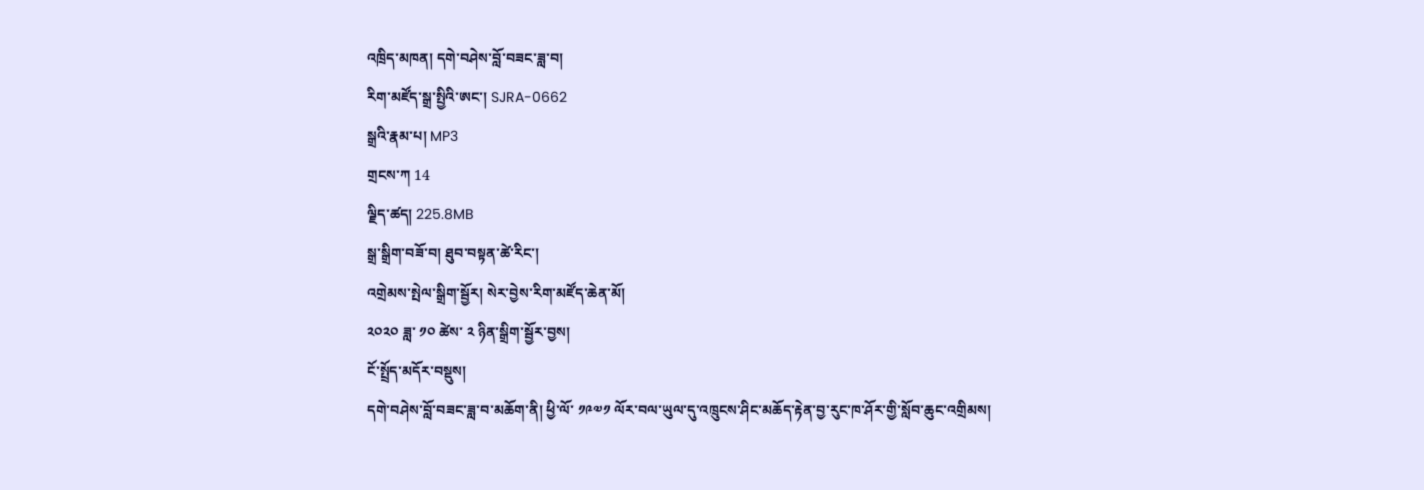འཁྲིད་མཁན། དགེ་བཤེས་བློ་བཟང་ཟླ་བ།
རིག་མཛོད་སྒྲ་སྤྱིའི་ཨང་། SJRA-0662
སྒྲའི་རྣམ་པ། MP3
གྲངས་ཀ 14
ལྗིད་ཚད། 225.8MB
སྒྲ་སྒྲིག་བཟོ་བ། ཐུབ་བསྟན་ཚེ་རིང་།
འགྲེམས་སྤེལ་སྒྲིག་སྦྱོར། སེར་བྱེས་རིག་མཛོད་ཆེན་མོ།
༢༠༢༠ ཟླ་ ༡༠ ཚེས་ ༢ ཉིན་སྒྲིག་སྦྱོར་བྱས།
ངོ་སྤྲོད་མདོར་བསྡུས།
དགེ་བཤེས་བློ་བཟང་ཟླ་བ་མཆོག་ནི། ཕྱི་ལོ་ ༡༩༧༡ ལོར་བལ་ཡུལ་དུ་འཁྲུངས་ཤིང་མཆོད་རྟེན་བྱ་རུང་ཁ་ཤོར་གྱི་སློབ་ཆུང་འགྲིམས།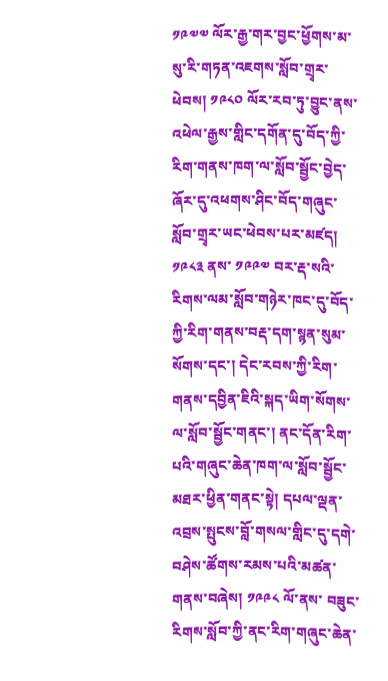༡༩༧༧ ལོར་རྒྱ་གར་བྱང་ཕྱོགས་མ་སུ་རི་གཏན་འཇགས་སློབ་གྲྭར་ཕེབས། ༡༩༨༠ ལོར་རབ་ཏུ་བྱུང་ནས་འཕེལ་རྒྱས་གླིང་དགོན་དུ་བོད་ཀྱི་རིག་གནས་ཁག་ལ་སློབ་སྦྱོང་བྱེད་ཞོར་དུ་འཕགས་ཤིང་བོད་གཞུང་སློབ་གྲྭར་ཡང་ཕེབས་པར་མཛད། ༡༩༨༣ ནས་ ༡༩༩༧ བར་རྡ་སའི་རིགས་ལམ་སློབ་གཉེར་ཁང་དུ་བོད་ཀྱི་རིག་གནས་བརྡ་དག་སྙན་སུམ་སོགས་དང་། དེང་རབས་ཀྱི་རིག་གནས་དབྱིན་ཇིའི་སྐད་ཡིག་སོགས་ལ་སློབ་སྦྱོང་གནང་། ནང་དོན་རིག་པའི་གཞུང་ཆེན་ཁག་ལ་སློབ་སྦྱོང་མཐར་ཕྱིན་གནང་སྟེ། དཔལ་ལྡན་འབྲས་སྤུངས་བློ་གསལ་གླིང་དུ་དགེ་བཤེས་ཚོགས་རམས་པའི་མཚན་གནས་བཞེས། ༡༩༩༨ ལོ་ནས་ བཟུང་རིགས་སློབ་ཀྱི་ནང་རིག་གཞུང་ཆེན་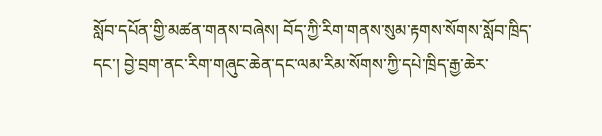སློབ་དཔོན་གྱི་མཚན་གནས་བཞེས། བོད་ཀྱི་རིག་གནས་སུམ་རྟགས་སོགས་སློབ་ཁྲིད་དང་། བྱེ་བྲག་ནང་རིག་གཞུང་ཆེན་དང་ལམ་རིམ་སོགས་ཀྱི་དཔེ་ཁྲིད་རྒྱ་ཆེར་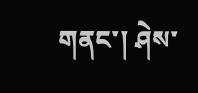གནང་། ཤེས་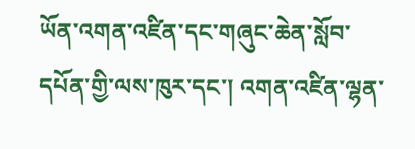ཡོན་འགན་འཛིན་དང་གཞུང་ཆེན་སློབ་དཔོན་གྱི་ལས་ཁུར་དང་། འགན་འཛིན་ལྷན་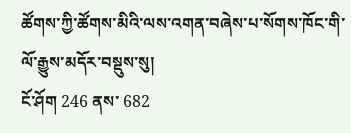ཚོགས་ཀྱི་ཚོགས་མིའི་ལས་འགན་བཞེས་པ་སོགས་ཁོང་གི་ལོ་རྒྱུས་མདོར་བསྡུས་སུ།
ངོ་ཤོག 246 ནས་ 682